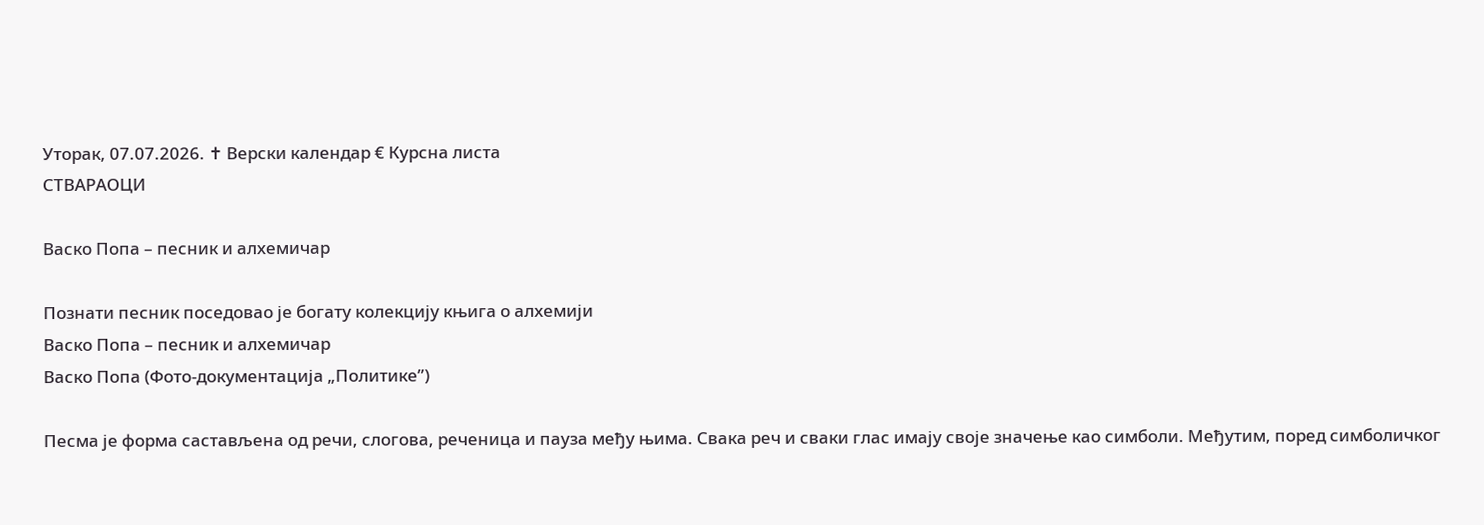Уторак, 07.07.2026. ✝ Верски календар € Курсна листа
СТВАРАОЦИ

Васко Попа – песник и алхемичар

Познати песник поседовао је богату колекцију књига о алхемији
Васко Попа – песник и алхемичар
Васко Попа (Фото-документација „Политике”)

Песма је форма састављена од речи, слогова, реченица и пауза међу њима. Свака реч и сваки глас имају своје значење као симболи. Међутим, поред симболичког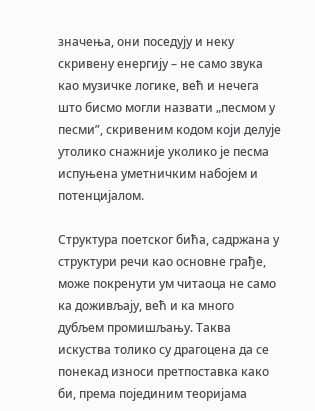значења, они поседују и неку скривену енергију – не само звука као музичке логике, већ и нечега што бисмо могли назвати „песмом у песми”, скривеним кодом који делује утолико снажније уколико је песма испуњена уметничким набојем и потенцијалом.

Структура поетског бића, садржана у структури речи као основне грађе, може покренути ум читаоца не само ка доживљају, већ и ка много дубљем промишљању. Таква искуства толико су драгоцена да се понекад износи претпоставка како би, према појединим теоријама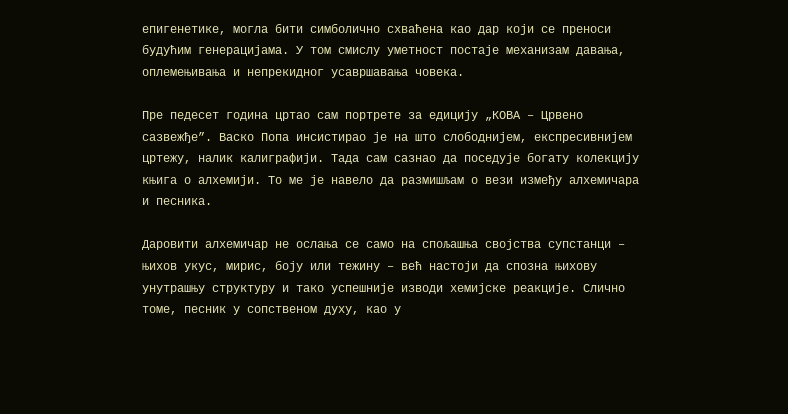епигенетике, могла бити симболично схваћена као дар који се преноси будућим генерацијама. У том смислу уметност постаје механизам давања, оплемењивања и непрекидног усавршавања човека.

Пре педесет година цртао сам портрете за едицију „КОВА – Црвено сазвежђе”. Васко Попа инсистирао је на што слободнијем, експресивнијем цртежу, налик калиграфији. Тада сам сазнао да поседује богату колекцију књига о алхемији. То ме је навело да размишљам о вези између алхемичара и песника.

Даровити алхемичар не ослања се само на спољашња својства супстанци – њихов укус, мирис, боју или тежину – већ настоји да спозна њихову унутрашњу структуру и тако успешније изводи хемијске реакције. Слично томе, песник у сопственом духу, као у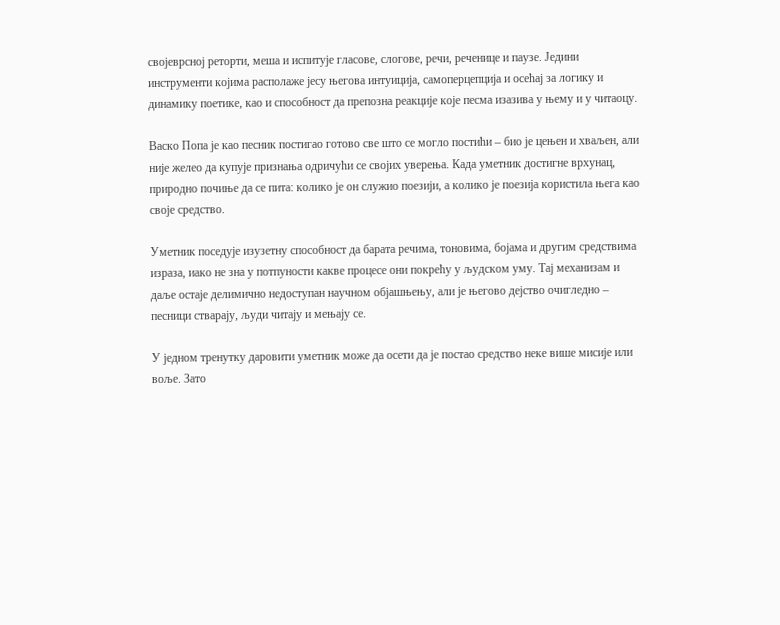својеврсној реторти, меша и испитује гласове, слогове, речи, реченице и паузе. Једини инструменти којима располаже јесу његова интуиција, самоперцепција и осећај за логику и динамику поетике, као и способност да препозна реакције које песма изазива у њему и у читаоцу.

Васко Попа је као песник постигао готово све што се могло постићи – био је цењен и хваљен, али није желео да купује признања одричући се својих уверења. Када уметник достигне врхунац, природно почиње да се пита: колико је он служио поезији, а колико је поезија користила њега као своје средство.

Уметник поседује изузетну способност да барата речима, тоновима, бојама и другим средствима израза, иако не зна у потпуности какве процесе они покрећу у људском уму. Тај механизам и даље остаје делимично недоступан научном објашњењу, али је његово дејство очигледно – песници стварају, људи читају и мењају се.

У једном тренутку даровити уметник може да осети да је постао средство неке више мисије или воље. Зато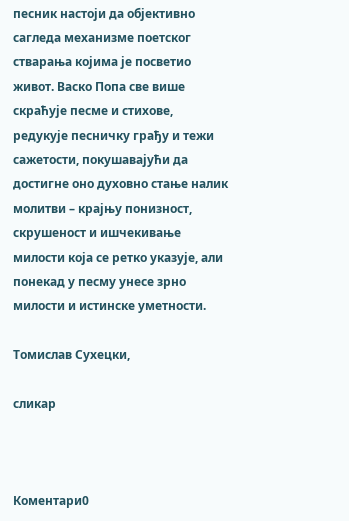песник настоји да објективно сагледа механизме поетског стварања којима је посветио живот. Васко Попа све више скраћује песме и стихове, редукује песничку грађу и тежи сажетости, покушавајући да достигне оно духовно стање налик молитви – крајњу понизност, скрушеност и ишчекивање милости која се ретко указује, али понекад у песму унесе зрно милости и истинске уметности.

Томислав Сухецки,

сликар



Коментари0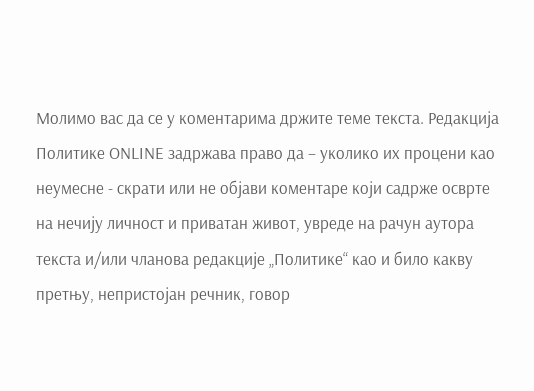Молимо вас да се у коментарима држите теме текста. Редакција Политике ONLINE задржава право да – уколико их процени као неумесне - скрати или не објави коментаре који садрже осврте на нечију личност и приватан живот, увреде на рачун аутора текста и/или чланова редакције „Политике“ као и било какву претњу, непристојан речник, говор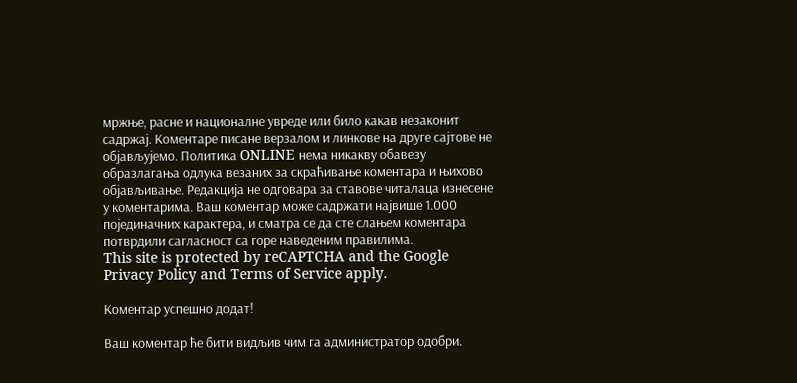мржње, расне и националне увреде или било какав незаконит садржај. Коментаре писане верзалом и линкове на друге сајтове не објављујемо. Политика ONLINE нема никакву обавезу образлагања одлука везаних за скраћивање коментара и њихово објављивање. Редакција не одговара за ставове читалаца изнесене у коментарима. Ваш коментар може садржати највише 1.000 појединачних карактера, и сматра се да сте слањем коментара потврдили сагласност са горе наведеним правилима.
This site is protected by reCAPTCHA and the Google Privacy Policy and Terms of Service apply.

Комeнтар успeшно додат!

Ваш комeнтар ћe бити видљив чим га администратор одобри.